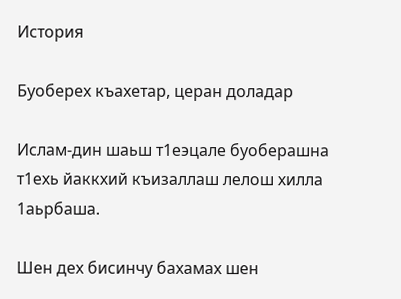История

Буоберех къахетар, церан доладар

Ислам-дин шаьш т1еэцале буоберашна т1ехь йаккхий къизаллаш лелош хилла 1аьрбаша.

Шен дех бисинчу бахамах шен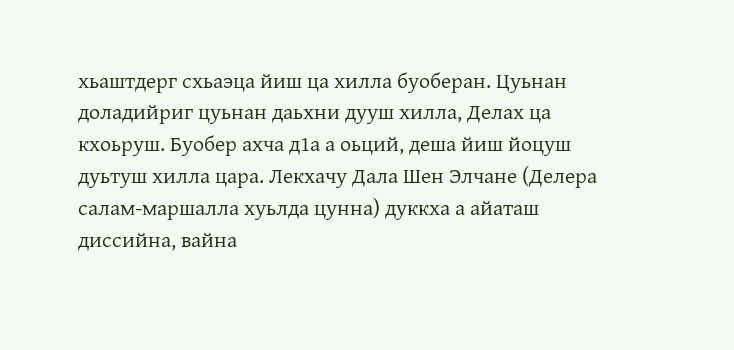хьаштдерг схьаэца йиш ца хилла буоберан. Цуьнан доладийриг цуьнан даьхни дууш хилла, Делах ца кхоьруш. Буобер ахча д1а а оьций, деша йиш йоцуш дуьтуш хилла цара. Лекхачу Дала Шен Элчане (Делера салам-маршалла хуьлда цунна) дуккха а айаташ диссийна, вайна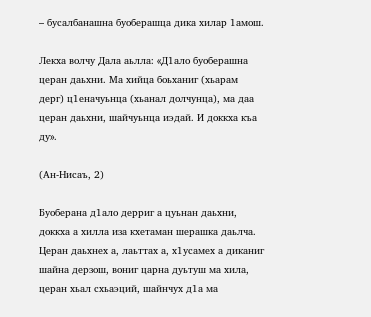– бусалбанашна буоберашца дика хилар 1амош.

Лекха волчу Дала аьлла: «Д1ало буоберашна церан даьхни. Ма хийца боьханиг (хьарам дерг) ц1еначуьнца (хьанал долчунца), ма даа церан даьхни, шайчуьнца иэдай. И доккха къа ду».

(Ан-Нисаъ, 2)

Буоберана д1ало дерриг а цуьнан даьхни, доккха а хилла иза кхетаман шерашка даьлча. Церан даьхнех а, лаьттах а, х1усамех а диканиг шайна дерзош, вониг царна дуьтуш ма хила, церан хьал схьаэций, шайнчух д1а ма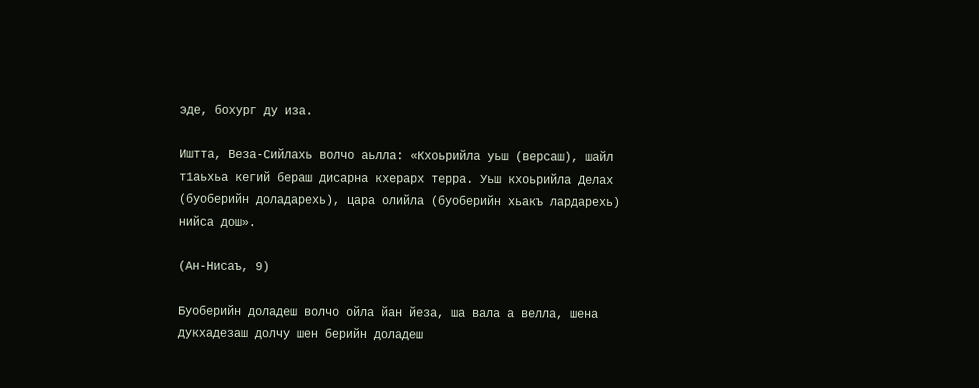эде, бохург ду иза.

Иштта, Веза-Сийлахь волчо аьлла: «Кхоьрийла уьш (версаш), шайл т1аьхьа кегий бераш дисарна кхерарх терра. Уьш кхоьрийла Делах (буоберийн доладарехь), цара олийла (буоберийн хьакъ лардарехь) нийса дош».

(Ан-Нисаъ, 9)

Буоберийн доладеш волчо ойла йан йеза, ша вала а велла, шена дукхадезаш долчу шен берийн доладеш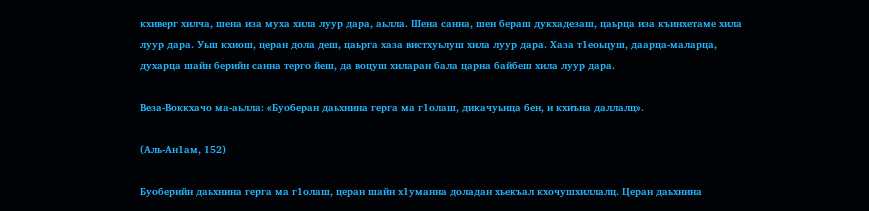кхиверг хилча, шена иза муха хила луур дара, аьлла. Шена санна, шен бераш дукхадезаш, цаьрца иза къинхетаме хила луур дара. Уьш кхиош, церан дола деш, цаьрга хаза вистхуьлуш хила луур дара. Хаза т1еоьцуш, даарца-маларца, духарца шайн берийн санна терго йеш, да воцуш хиларан бала царна байбеш хила луур дара.

Веза-Воккхачо ма-аьлла: «Буоберан даьхнина герга ма г1олаш, дикачуьнца бен, и кхиъна даллалц».

(Аль-Ан1ам, 152)

Буоберийн даьхнина герга ма г1олаш, церан шайн х1уманна доладан хьекъал кхочушхиллалц. Церан даьхнина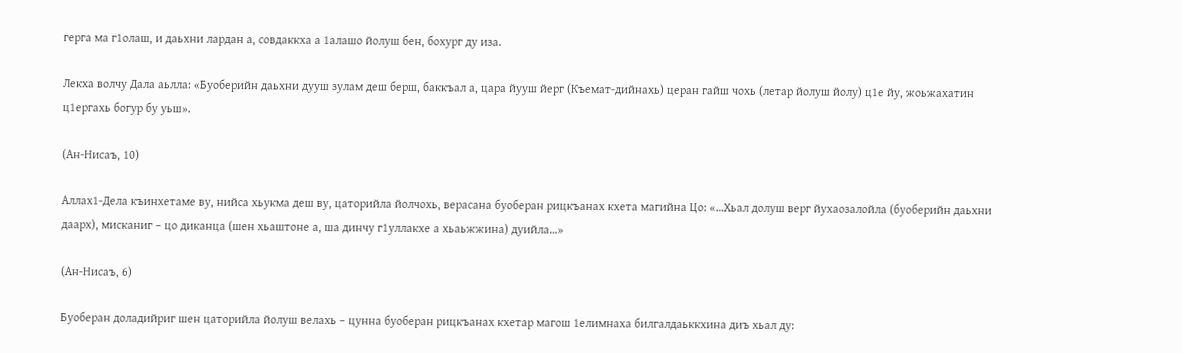герга ма г1олаш, и даьхни лардан а, совдаккха а 1алашо йолуш бен, бохург ду иза.

Лекха волчу Дала аьлла: «Буоберийн даьхни дууш зулам деш берш, баккъал а, цара йууш йерг (Къемат-дийнахь) церан гайш чохь (летар йолуш йолу) ц1е йу, жоьжахатин ц1ергахь богур бу уьш».

(Ан-Нисаъ, 10)

Аллах1-Дела къинхетаме ву, нийса хьукма деш ву, цаторийла йолчохь, верасана буоберан рицкъанах кхета магийна Цо: «…Хьал долуш верг йухаозалойла (буоберийн даьхни даарх), мисканиг – цо диканца (шен хьаштоне а, ша динчу г1уллакхе а хьаьжжина) дуийла…»

(Ан-Нисаъ, 6)

Буоберан доладийриг шен цаторийла йолуш велахь – цунна буоберан рицкъанах кхетар магош 1елимнаха билгалдаьккхина диъ хьал ду: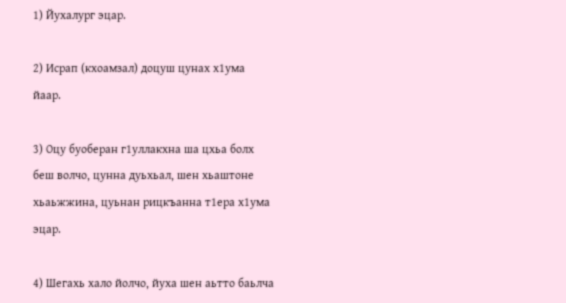1) Йухалург эцар.

2) Исрап (кхоамзал) доцуш цунах х1ума йаар.

3) Оцу буоберан г1уллакхна ша цхьа болх беш волчо, цунна дуьхьал, шен хьаштоне хьаьжжина, цуьнан рицкъанна т1ера х1ума эцар.

4) Шегахь хало йолчо, йуха шен аьтто баьлча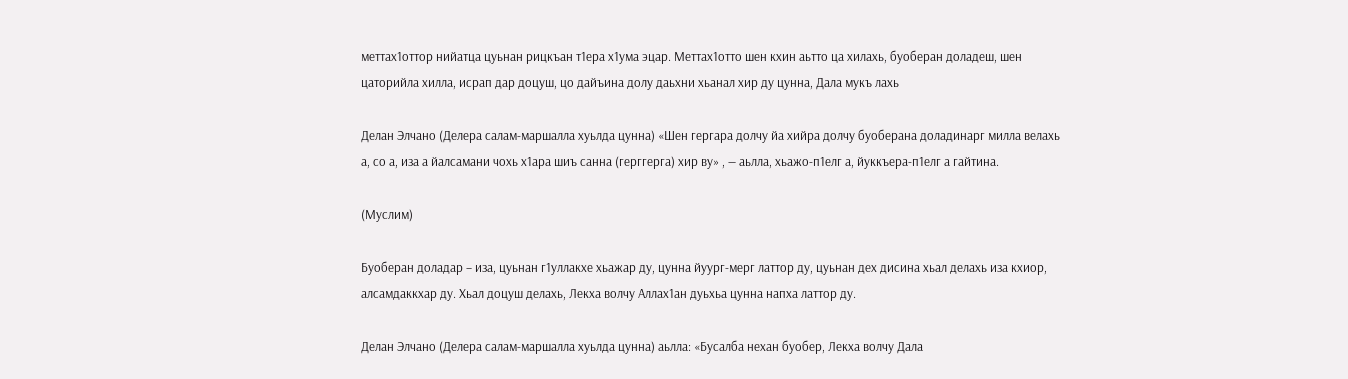меттах1оттор нийатца цуьнан рицкъан т1ера х1ума эцар. Меттах1отто шен кхин аьтто ца хилахь, буоберан доладеш, шен цаторийла хилла, исрап дар доцуш, цо дайъина долу даьхни хьанал хир ду цунна, Дала мукъ лахь

Делан Элчано (Делера салам-маршалла хуьлда цунна) «Шен гергара долчу йа хийра долчу буоберана доладинарг милла велахь а, со а, иза а йалсамани чохь х1ара шиъ санна (герггерга) хир ву» , — аьлла, хьажо-п1елг а, йуккъера-п1елг а гайтина.

(Муслим)

Буоберан доладар – иза, цуьнан г1уллакхе хьажар ду, цунна йуург-мерг латтор ду, цуьнан дех дисина хьал делахь иза кхиор, алсамдаккхар ду. Хьал доцуш делахь, Лекха волчу Аллах1ан дуьхьа цунна напха латтор ду.

Делан Элчано (Делера салам-маршалла хуьлда цунна) аьлла: «Бусалба нехан буобер, Лекха волчу Дала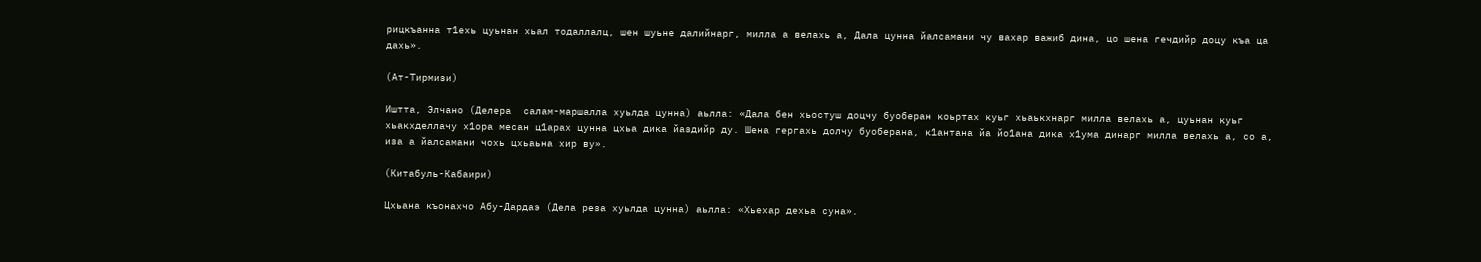рицкъанна т1ехь цуьнан хьал тодаллалц, шен шуьне далийнарг, милла а велахь а, Дала цунна йалсамани чу вахар важиб дина, цо шена гечдийр доцу къа ца дахь».

(Ат-Тирмизи)

Иштта, Элчано (Делера  салам-маршалла хуьлда цунна) аьлла: «Дала бен хьостуш доцчу буоберан коьртах куьг хьаькхнарг милла велахь а, цуьнан куьг хьакхделлачу х1ора месан ц1арах цунна цхьа дика йаздийр ду. Шена гергахь долчу буоберана, к1антана йа йо1ана дика х1ума динарг милла велахь а, со а, иза а йалсамани чохь цхьаьна хир ву».

(Китабуль-Кабаири)

Цхьана къонахчо Абу-Дардаэ (Дела реза хуьлда цунна) аьлла: «Хьехар дехьа суна».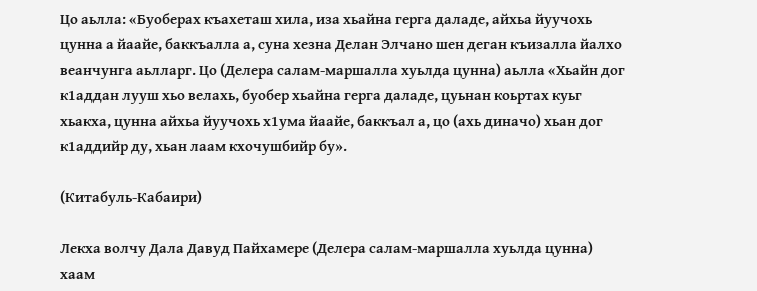Цо аьлла: «Буоберах къахеташ хила, иза хьайна герга даладе, айхьа йуучохь цунна а йаайе, баккъалла а, суна хезна Делан Элчано шен деган къизалла йалхо веанчунга аьлларг. Цо (Делера салам-маршалла хуьлда цунна) аьлла «Хьайн дог к1аддан лууш хьо велахь, буобер хьайна герга даладе, цуьнан коьртах куьг хьакха, цунна айхьа йуучохь х1ума йаайе, баккъал а, цо (ахь диначо) хьан дог к1аддийр ду, хьан лаам кхочушбийр бу».

(Китабуль-Кабаири)

Лекха волчу Дала Давуд Пайхамере (Делера салам-маршалла хуьлда цунна) хаам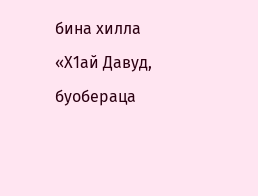бина хилла «Х1ай Давуд, буобераца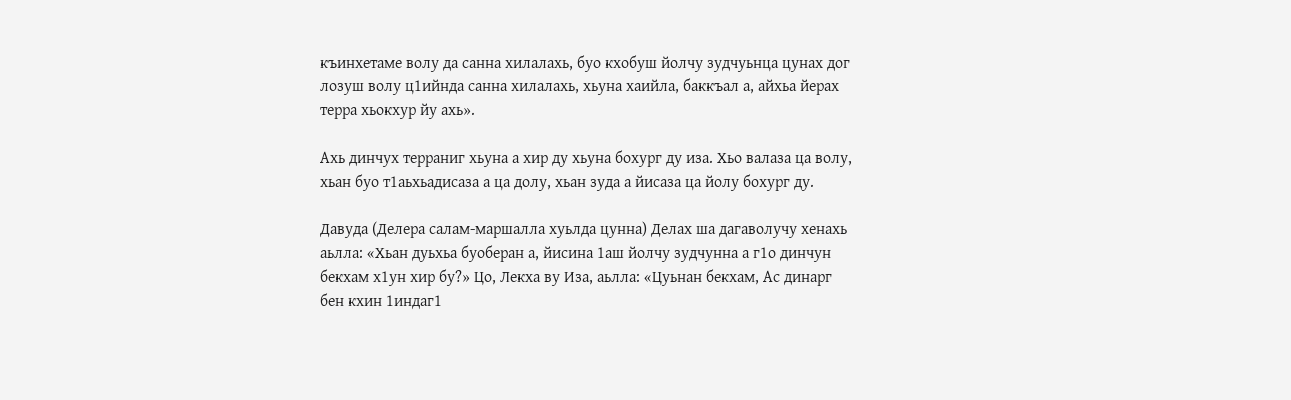къинхетаме волу да санна хилалахь, буо кхобуш йолчу зудчуьнца цунах дог лозуш волу ц1ийнда санна хилалахь, хьуна хаийла, баккъал а, айхьа йерах терра хьокхур йу ахь».

Ахь динчух терраниг хьуна а хир ду хьуна бохург ду иза. Хьо валаза ца волу, хьан буо т1аьхьадисаза а ца долу, хьан зуда а йисаза ца йолу бохург ду.

Давуда (Делера салам-маршалла хуьлда цунна) Делах ша дагаволучу хенахь аьлла: «Хьан дуьхьа буоберан а, йисина 1аш йолчу зудчунна а г1о динчун бекхам х1ун хир бу?» Цо, Лекха ву Иза, аьлла: «Цуьнан бекхам, Ас динарг бен кхин 1индаг1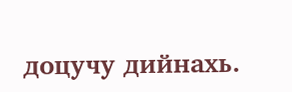доцучу дийнахь.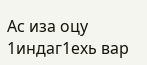Ас иза оцу 1индаг1ехь вар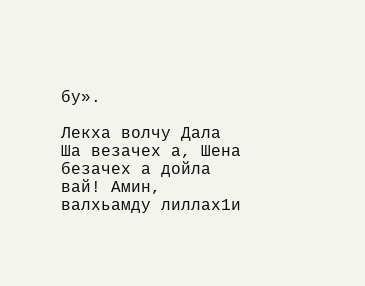бу».

Лекха волчу Дала Ша везачех а, Шена безачех а дойла вай! Амин, валхьамду лиллах1и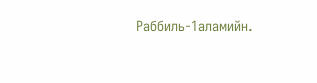Раббиль-1аламийн.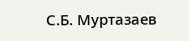С.Б. Муртазаев